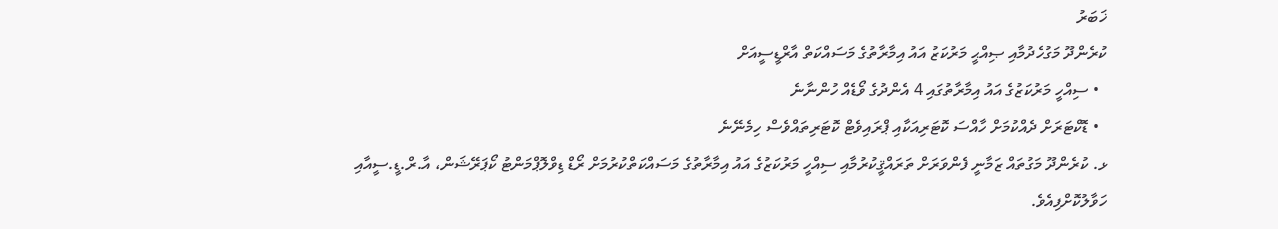ޚަބަރު
ކުރެންދޫ މަގުހެދުމާއި ޞިއްޙީ މަރުކަޒު އައު އިމާރާތުގެ މަސައްކަތް އާރްޑީސީއަށް
  • ސިއްހީ މަރުކަޒުގެ އައު އިމާރާތުގައި 4 އެންދުގެ ވޯޑެއް ހުންނާނެ
  • ޑޮކްޓަރަށް ދެއްކުމަށް ހާއްސަ ކޮޓަރިއަކާއި ޕްރައިވެޓް ކޮޓަރިތައްވެސް ހިމެނޭނެ
ޅ. ކުރެންދޫ މަގުތައް ޒަމާނީ ފެންވަރަށް ތަރައްޤީކުރުމާއި ސިއްހީ މަރުކަޒުގެ އައު އިމާރާތުގެ މަސައްކަތްކުރުމަށް ރޯޑް ޑިވްލޮޕްމަންޓު ކޯޕަރޭޝަން، އާ.ރް.ޑީ.ސީއާއި ހަވާލުކޮށްފިއެވެ.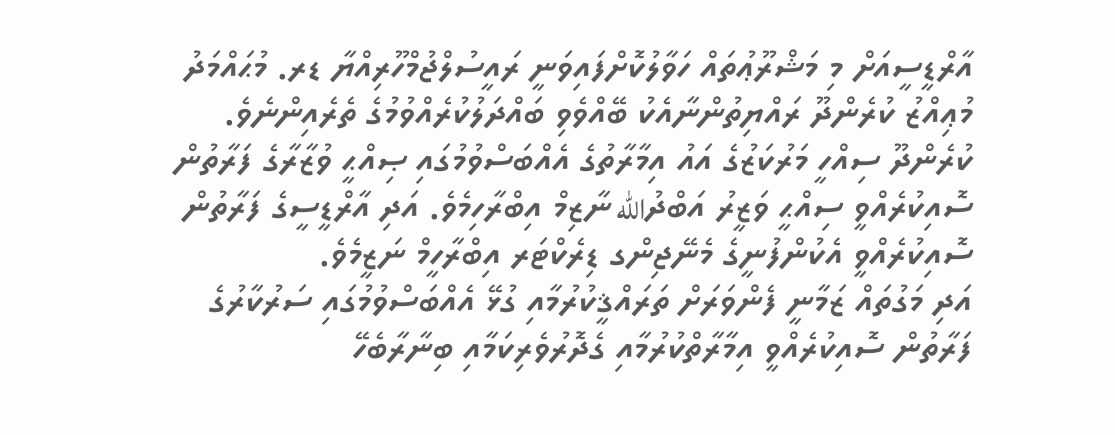އާރްޑީސީއަށް މި މަޝްރޫޢުތައް ހަވާލުކޮށްފައިވަނީ ރައީސުލްޖުމްހޫރިއްޔާ ޑރ. މުޙައްމަދު މުޢިއްޒު ކުރެންދޫ ރައްޔިތުންނާއެކު ބޭއްވެވި ބައްދަލުކުރެއްވުމުގެ ތެރެއިންނެވެ.
ކުރެންދޫ ސިއްހީ މަރުކަޒުގެ އައު އިމާރާތުގެ އެއްބަސްވުމުގައި ޞިއްޙީ ވުޒާރާގެ ފަރާތުން ސޮއިކުރެއްވީ ސިއްޙީ ވަޒީރު އަބްދުالله ނާޒިމް އިބްރާހިމެވެ. އަދި އާރްޑީސީގެ ފަރާތުން ސޮއިކުރެއްވީ އެކުންފުނީގެ މެނޭޖިންގ ޑިރެކްޓަރ އިބްރާހީމް ނަޒީމެވެ.
އަދި މަގުތައް ޒަމާނީ ފެންވަރަށް ތަރައްޤީކުރުމާއި ގުޅޭ އެއްބަސްވުމުގައި ސަރުކާރުގެ ފަރާތުން ސޮއިކުރެއްވީ އިމާރާތްކުރުމާއި ގެދޮރުވެރިކަމާއި ބިނާރާބެހޭ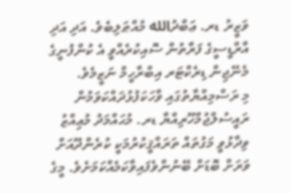ވަޒީރު ޑރ. ޢަބްދުالله މުއްޠަލިބެވެ. އަދި އަދި އާރްޑީސީގެ ފަރާތުން ސޮއިކުރެއްވީ އެ ކުންފުނީގެ މެނޭޖިން ޑިރެކްޓަރ އިބްރާހީމް ނަޒީމެވެ.
މި ރަސްމިއްޔާތުގައި ވާހަކަފުޅުދައްކަވަމުން ރައީސުލްޖުމްހޫރިއްޔާ ޑރ. މުޙައްމަދު މުޢިއްޒު ވިދާޅުވީ މަގުތައް ތަރައްޤީކުރުމަކީ ކުރެންދޫއަށް ވަރަށް ބޮޑަށް ބޭނުންވެފައިވާކަމެއްކަމަށެވެ. މީގެ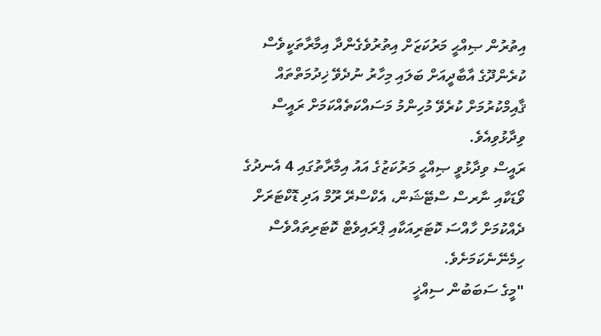އިތުރުން ޞިއްޙީ މަރުކަޒަށް އިތުރުވެގެންދާ އިމާރާތަކީވެސް ކުރެންދޫގެ އާބާދީއަށް ބަލައި މިހާރު ނުދެވޭ ޚިދުމަތްތައް ޤާއިމްކުރުމަށް ކުރެވޭ މުހިންމު މަސައްކަތެއްކަމަށް ރައީސް ވިދާޅުވިއެވެ.
ރައީސް ވިދާޅުވީ ޞިއްޙީ މަރުކަޒުގެ އައު އިމާރާތުގައި 4 އެނދުގެ ވޯޑަކާއި ނާރސް ސްޓޭޝަން، އެކްސްރޭ ރޫމް އަދި ޑޮކްޓަރަށް ދެއްކުމަށް ހާއްސަ ކޮޓަރިއަކާއި ޕްރައިވެޓް ކޮޓަރިތައްވެސް ހިމެނޭނެކަމަށެވެ.
"މީގެ ސަބަބުން ސިއްޚީ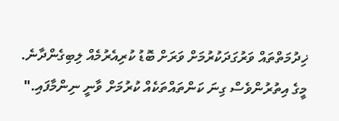ޚިދުމަތްތައް ވަރުގަދަކުރުމަށް ވަރަށް ބޮޑު ކުރިއެރުމެއް ލިބިގެންދާނެ. މީގެ އިތުރުންވެސް ގިނަ ކަންތައްތަކެއް ކުރުމަށް ވާނީ ނިންމާފައި."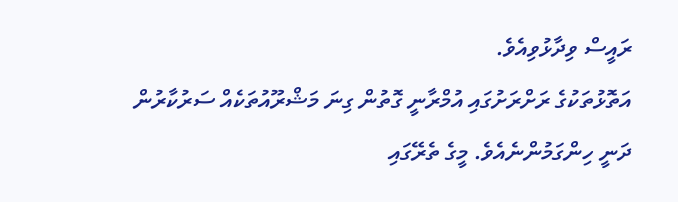ރައީސް ވިދާޅުވިއެވެ.
އަތޮޅުތަކުގެ ރަށްރަށުގައި އުމްރާނީ ގޮތުން ގިނަ މަޝްރޫއުތަކެއް ސަރުކާރުން ދަނީ ހިންގަމުންނެއެވެ. މީގެ ތެރޭގައި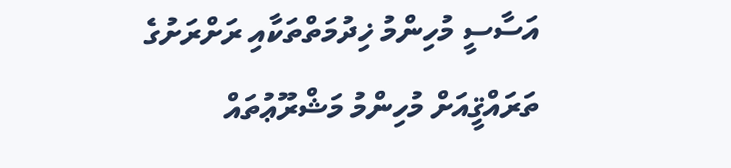އަސާސީ މުހިންމު ޚިދުމަތްތަކާއި ރަށްރަށުގެ ތަރައްޤީއަށް މުހިންމު މަޝްރޫޢުތައް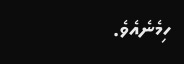ހިމެނެއެވެ.